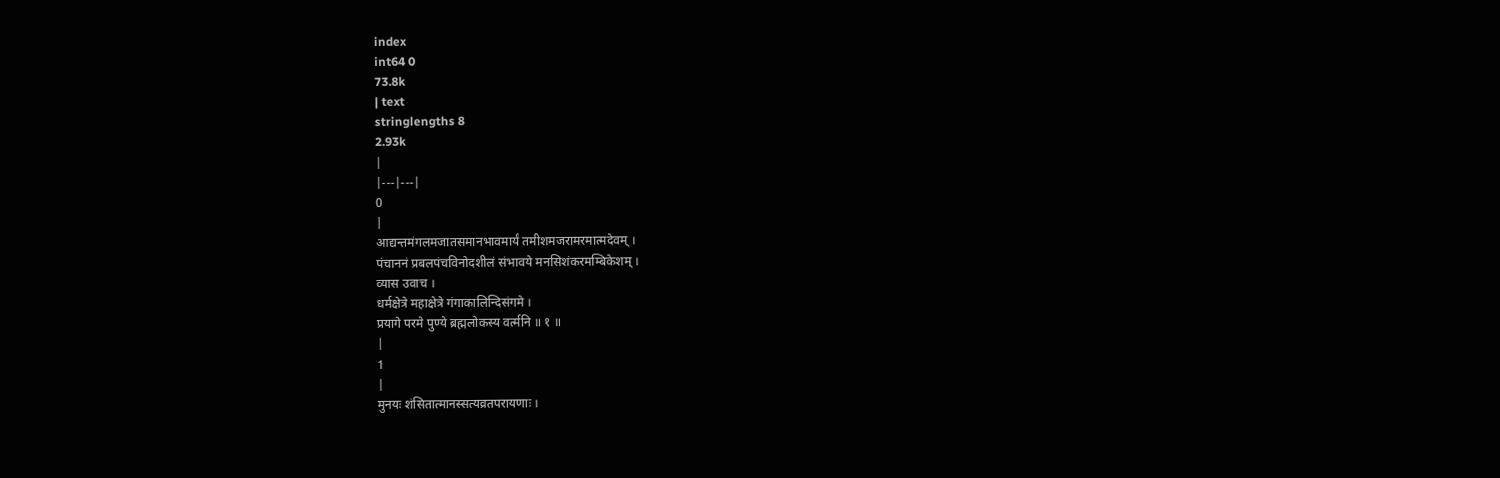index
int64 0
73.8k
| text
stringlengths 8
2.93k
|
|---|---|
0
|
आद्यन्तमंगलमजातसमानभावमार्यं तमीशमजरामरमात्मदेवम् ।
पंचाननं प्रबलपंचविनोदशीलं संभावये मनसिशंकरमम्बिकेशम् ।
व्यास उवाच ।
धर्मक्षेत्रे महाक्षेत्रे गंगाकालिन्दिसंगमे ।
प्रयागे परमे पुण्ये ब्रह्मलोकस्य वर्त्मनि ॥ १ ॥
|
1
|
मुनयः शंसितात्मानस्सत्यव्रतपरायणाः ।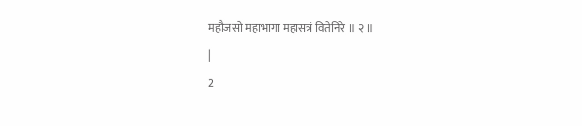महौजसो महाभागा महासत्रं वितेनिरे ॥ २ ॥
|
2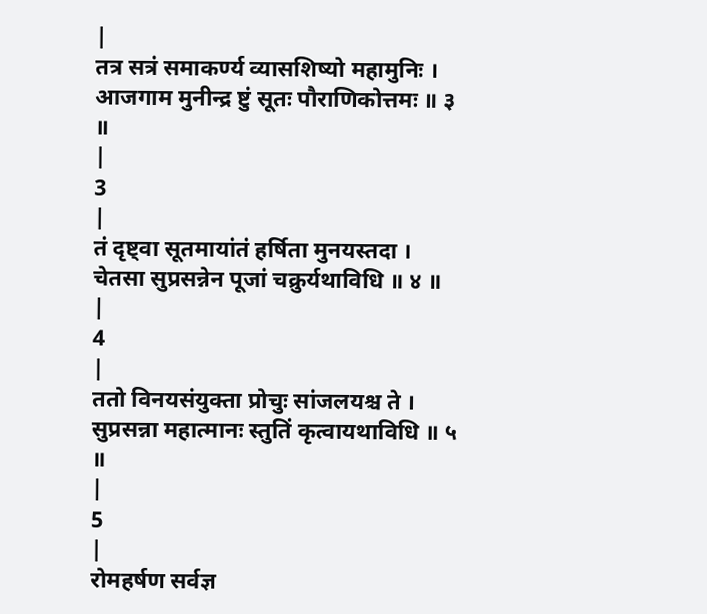|
तत्र सत्रं समाकर्ण्य व्यासशिष्यो महामुनिः ।
आजगाम मुनीन्द्र ष्टुं सूतः पौराणिकोत्तमः ॥ ३ ॥
|
3
|
तं दृष्ट्वा सूतमायांतं हर्षिता मुनयस्तदा ।
चेतसा सुप्रसन्नेन पूजां चक्रुर्यथाविधि ॥ ४ ॥
|
4
|
ततो विनयसंयुक्ता प्रोचुः सांजलयश्च ते ।
सुप्रसन्ना महात्मानः स्तुतिं कृत्वायथाविधि ॥ ५ ॥
|
5
|
रोमहर्षण सर्वज्ञ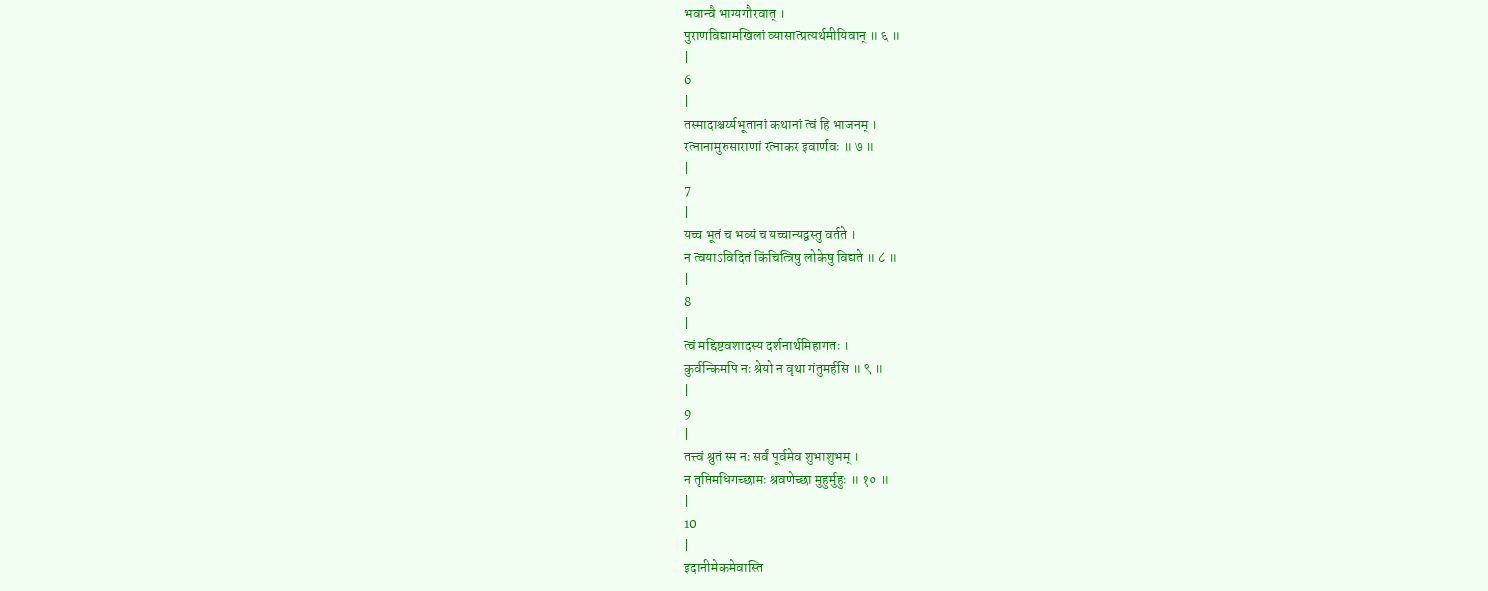भवान्वै भाग्यगौरवात् ।
पुराणविद्यामखिलां व्यासात्प्रत्यर्थमीयिवान् ॥ ६ ॥
|
6
|
तस्मादाश्चर्य्यभूतानां कथानां त्वं हि भाजनम् ।
रत्नानामुरुसाराणां रत्नाकर इवार्णवः ॥ ७ ॥
|
7
|
यच्च भूतं च भव्यं च यच्चान्यद्वस्तु वर्तते ।
न त्वयाऽविदितं किंचित्त्रिषु लोकेषु विद्यते ॥ ८ ॥
|
8
|
त्वं मद्दिष्टवशादस्य दर्शनार्थमिहागतः ।
कुर्वन्किमपि नः श्रेयो न वृथा गंतुमर्हसि ॥ ९ ॥
|
9
|
तत्त्वं श्रुतं स्म नः सर्वं पूर्वमेव शुभाशुभम् ।
न तृप्तिमधिगच्छामः श्रवणेच्छा मुहुर्मुहुः ॥ १० ॥
|
10
|
इदानीमेकमेवास्ति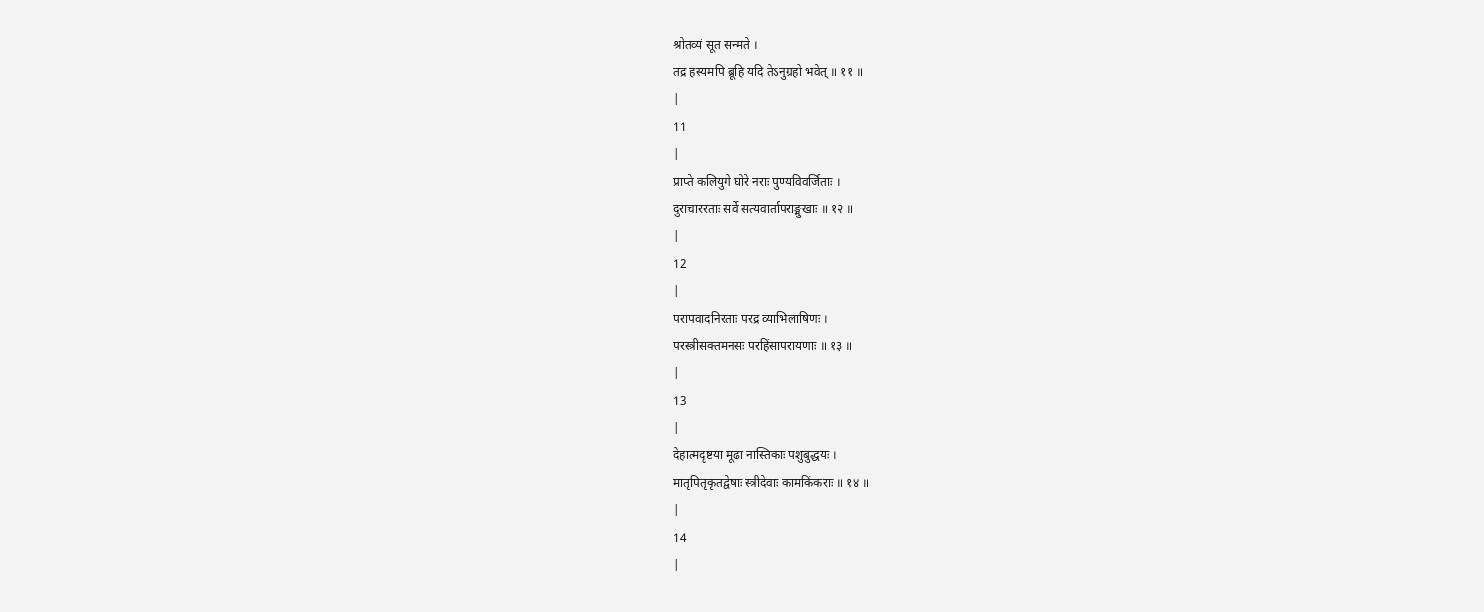श्रोतव्यं सूत सन्मते ।
तद्र हस्यमपि ब्रूहि यदि तेऽनुग्रहो भवेत् ॥ ११ ॥
|
11
|
प्राप्ते कलियुगे घोरे नराः पुण्यविवर्जिताः ।
दुराचाररताः सर्वे सत्यवार्तापराङ्मुखाः ॥ १२ ॥
|
12
|
परापवादनिरताः परद्र व्याभिलाषिणः ।
परस्त्रीसक्तमनसः परहिंसापरायणाः ॥ १३ ॥
|
13
|
देहात्मदृष्टया मूढा नास्तिकाः पशुबुद्धयः ।
मातृपितृकृतद्वेषाः स्त्रीदेवाः कामकिंकराः ॥ १४ ॥
|
14
|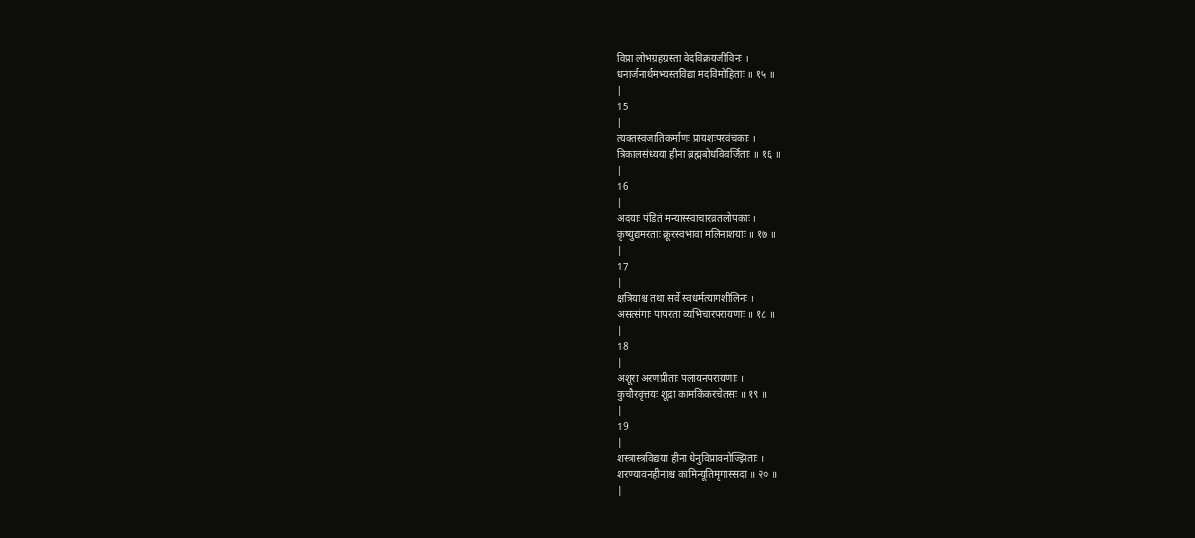विप्रा लोभग्रहग्रस्ता वेदविक्रयजीविनः ।
धनार्जनार्थमभ्यस्तविद्या मदविमोहिताः ॥ १५ ॥
|
15
|
त्यक्तस्वजातिकर्माणः प्रायशःपरवंचकाः ।
त्रिकालसंध्यया हीना ब्रह्मबोधविवर्जिताः ॥ १६ ॥
|
16
|
अदयाः पंडितं मन्यास्स्वाचारव्रतलोपकाः ।
कृष्युद्यमरताः क्रूरस्वभावा मलिनाशयाः ॥ १७ ॥
|
17
|
क्षत्रियाश्च तथा सर्वे स्वधर्मत्यागशीलिनः ।
असत्संगाः पापरता व्यभिचारपरायणाः ॥ १८ ॥
|
18
|
अशूरा अरणप्रीताः पलायनपरायणाः ।
कुचौरवृत्तयः शूद्रा कामकिंकरचेतसः ॥ १९ ॥
|
19
|
शस्त्रास्त्रविद्यया हीना धेनुविप्रावनोज्झिताः ।
शरण्यावनहीनाश्च कामिन्यूतिमृगास्सदा ॥ २० ॥
|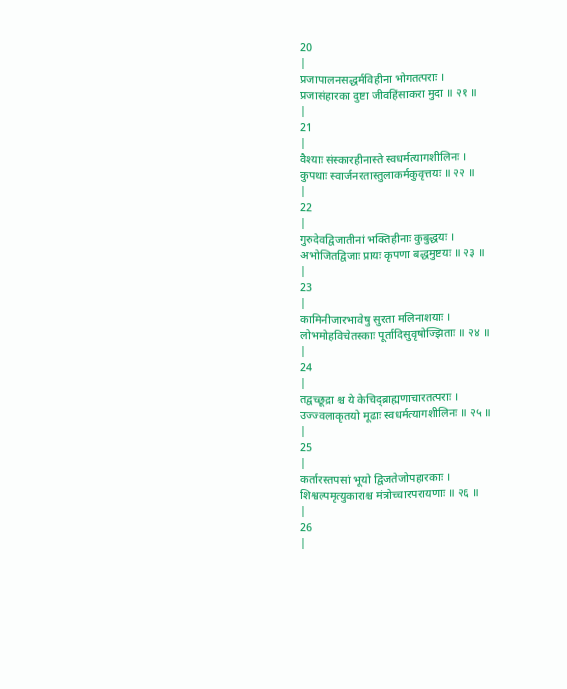20
|
प्रजापालनसद्धर्मविहीना भोगतत्पराः ।
प्रजासंहारका दुष्टा जीवहिंसाकरा मुदा ॥ २१ ॥
|
21
|
वैश्याः संस्कारहीनास्ते स्वधर्मत्यागशीलिनः ।
कुपथाः स्वार्जनरतास्तुलाकर्मकुवृत्तयः ॥ २२ ॥
|
22
|
गुरुदेवद्विजातीनां भक्तिहीनाः कुबुद्धयः ।
अभोजितद्विजाः प्रायः कृपणा बद्धमुष्टयः ॥ २३ ॥
|
23
|
कामिनीजारभावेषु सुरता मलिनाशयाः ।
लोभमोहविचेतस्काः पूर्तादिसुवृषोज्झिताः ॥ २४ ॥
|
24
|
तद्वच्छूद्रा श्च ये केचिद्ब्राह्मणाचारतत्पराः ।
उज्ज्वलाकृतयो मूढाः स्वधर्मत्यागशीलिनः ॥ २५ ॥
|
25
|
कर्तारस्तपसां भूयो द्विजतेजोपहारकाः ।
शिश्वल्पमृत्युकाराश्च मंत्रोच्चारपरायणाः ॥ २६ ॥
|
26
|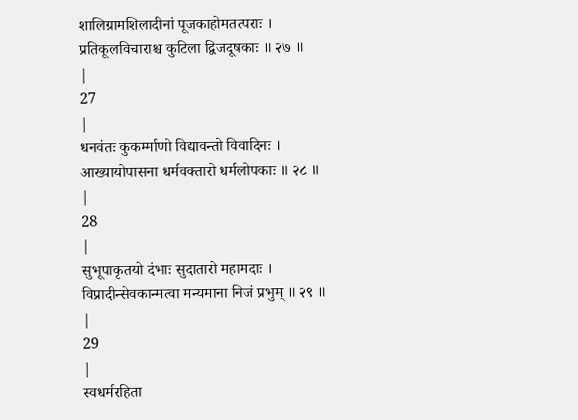शालिग्रामशिलादीनां पूजकाहोमतत्पराः ।
प्रतिकूलविचाराश्च कुटिला द्विजदूषकाः ॥ २७ ॥
|
27
|
धनवंतः कुकर्म्माणो विद्यावन्तो विवादिनः ।
आख्यायोपासना धर्मवक्तारो धर्मलोपकाः ॥ २८ ॥
|
28
|
सुभूपाकृतयो दंभाः सुदातारो महामदाः ।
विप्रादीन्सेवकान्मत्वा मन्यमाना निजं प्रभुम् ॥ २९ ॥
|
29
|
स्वधर्मरहिता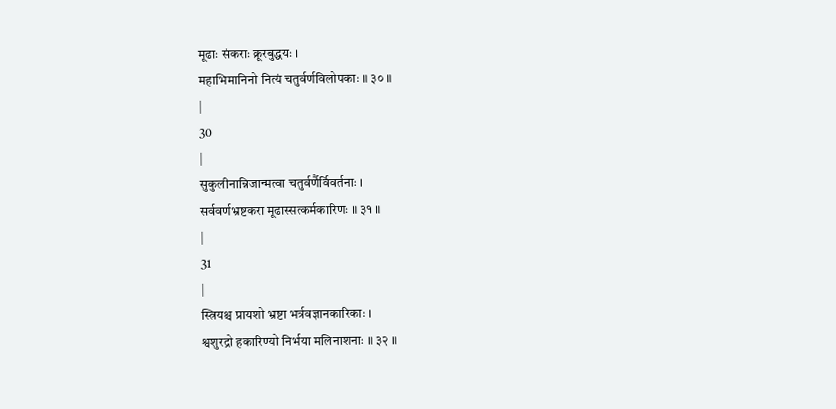मूढाः संकराः क्रूरबुद्धयः ।
महाभिमानिनो नित्यं चतुर्वर्णविलोपकाः ॥ ३० ॥
|
30
|
सुकुलीनान्निजान्मत्वा चतुर्वर्णैर्विवर्तनाः ।
सर्ववर्णभ्रष्टकरा मूढास्सत्कर्मकारिणः ॥ ३१ ॥
|
31
|
स्त्रियश्च प्रायशो भ्रष्टा भर्त्रवज्ञानकारिकाः ।
श्वशुरद्रो हकारिण्यो निर्भया मलिनाशनाः ॥ ३२ ॥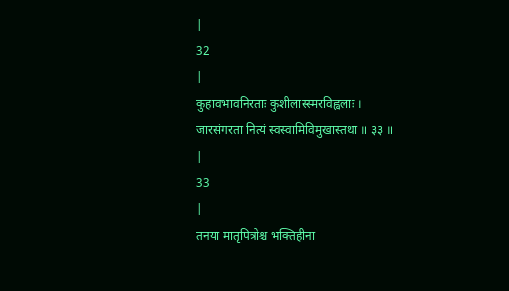|
32
|
कुहावभावनिरताः कुशीलास्स्मरविह्वलाः ।
जारसंगरता नित्यं स्वस्वामिविमुखास्तथा ॥ ३३ ॥
|
33
|
तनया मातृपित्रोश्च भक्तिहीना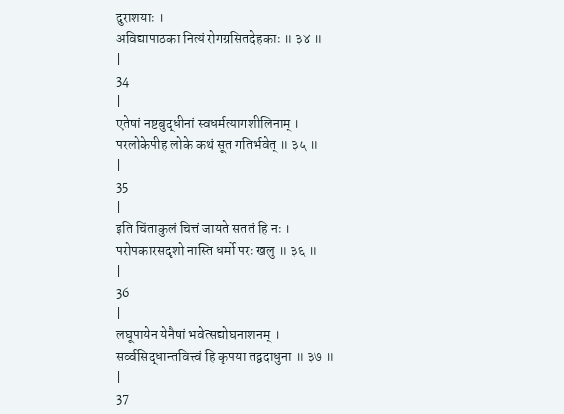दुराशयाः ।
अविद्यापाठका नित्यं रोगग्रसितदेहकाः ॥ ३४ ॥
|
34
|
एतेषां नष्टबुद्धीनां स्वधर्मत्यागशीलिनाम् ।
परलोकेपीह लोके कथं सूत गतिर्भवेत् ॥ ३५ ॥
|
35
|
इति चिंताकुलं चित्तं जायते सततं हि नः ।
परोपकारसदृशो नास्ति धर्मो परः खलु ॥ ३६ ॥
|
36
|
लघूपायेन येनैषां भवेत्सद्योघनाशनम् ।
सर्व्वसिद्धान्तवित्त्वं हि कृपया तद्वदाधुना ॥ ३७ ॥
|
37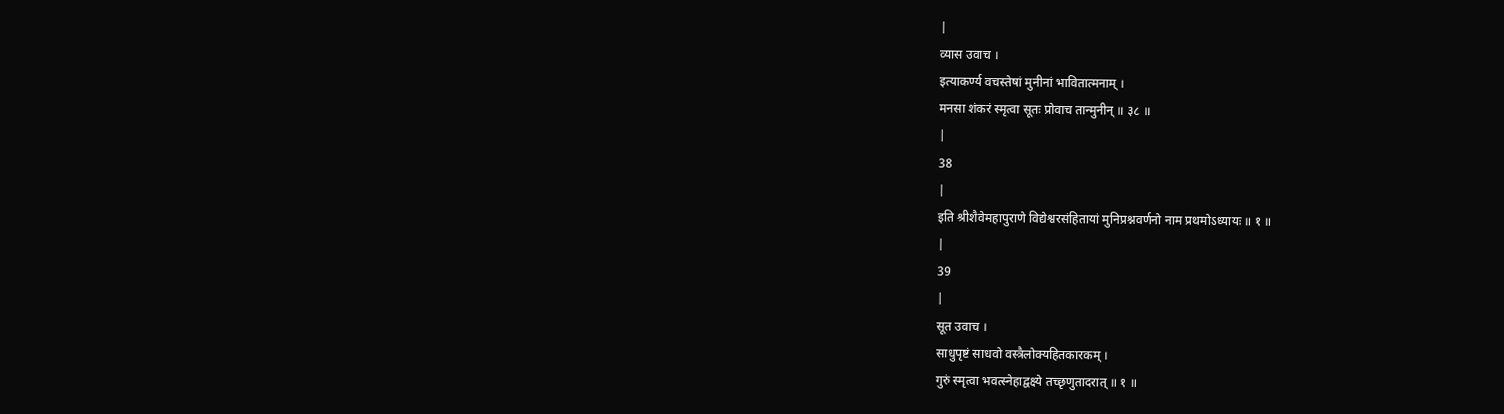|
व्यास उवाच ।
इत्याकर्ण्य वचस्तेषां मुनीनां भावितात्मनाम् ।
मनसा शंकरं स्मृत्वा सूतः प्रोवाच तान्मुनीन् ॥ ३८ ॥
|
38
|
इति श्रीशैवेमहापुराणे विद्येश्वरसंहितायां मुनिप्रश्नवर्णनो नाम प्रथमोऽध्यायः ॥ १ ॥
|
39
|
सूत उवाच ।
साधुपृष्टं साधवो वस्त्रैलोक्यहितकारकम् ।
गुरुं स्मृत्वा भवत्स्नेहाद्वक्ष्ये तच्छृणुतादरात् ॥ १ ॥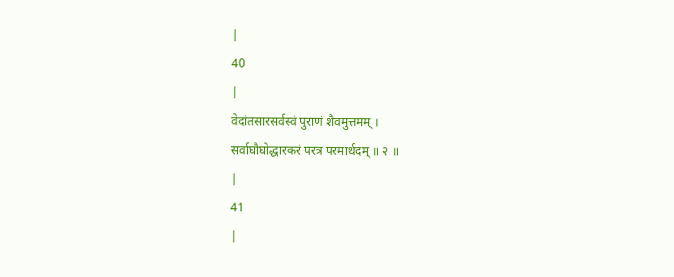|
40
|
वेदांतसारसर्वस्वं पुराणं शैवमुत्तमम् ।
सर्वाघौघोद्धारकरं परत्र परमार्थदम् ॥ २ ॥
|
41
|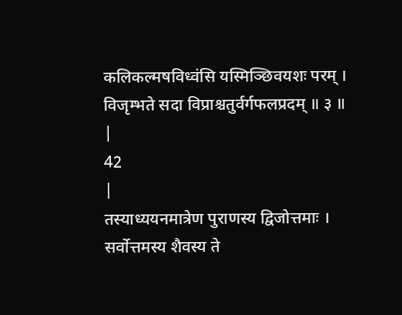कलिकल्मषविध्वंसि यस्मिञ्छिवयशः परम् ।
विजृम्भते सदा विप्राश्चतुर्वर्गफलप्रदम् ॥ ३ ॥
|
42
|
तस्याध्ययनमात्रेण पुराणस्य द्विजोत्तमाः ।
सर्वोत्तमस्य शैवस्य ते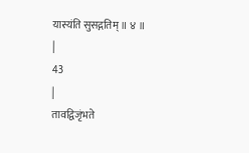यास्यंति सुसद्गतिम् ॥ ४ ॥
|
43
|
तावद्विजृंभते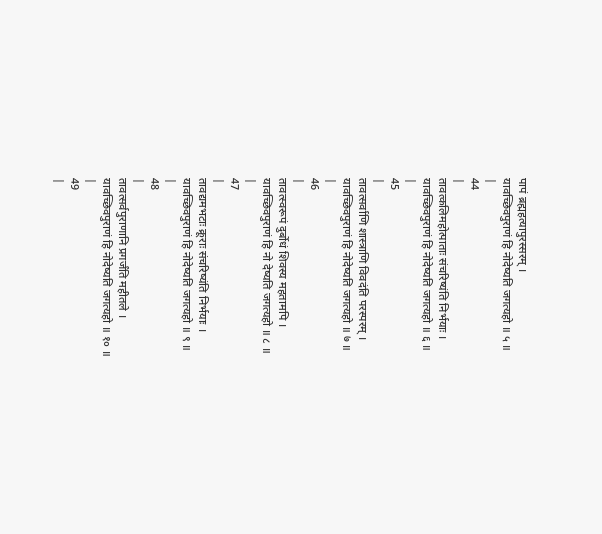पापं ब्रह्महत्यापुरस्सरम् ।
यावच्छिवपुराणं हि नोदेष्यति जगत्यहो ॥ ५ ॥
|
44
|
तावत्कलिमहोत्पाताः संचरिष्यंति निर्भयाः ।
यावच्छिवपुराणं हि नोदेष्यति जगत्यहो ॥ ६ ॥
|
45
|
तावत्सर्वाणि शास्त्राणि विवदंति परस्परम् ।
यावच्छिवपुराणं हि नोदेष्यति जगत्यहो ॥ ७ ॥
|
46
|
तावत्स्वरूपं दुर्बोधं शिवस्य महतामपि ।
यावच्छिवपुराणं हि नो देष्यति जगत्यहो ॥ ८ ॥
|
47
|
तावद्यमभटाः क्रूराः संचरिष्यंति निर्भयाः ।
यावच्छिवपुराणं हि नोदेष्यति जगत्यहो ॥ ९ ॥
|
48
|
तावत्सर्वपुराणानि प्रगर्जंति महीतले ।
यावच्छिवपुराणं हि नोदेष्यति जगत्यहो ॥ १० ॥
|
49
|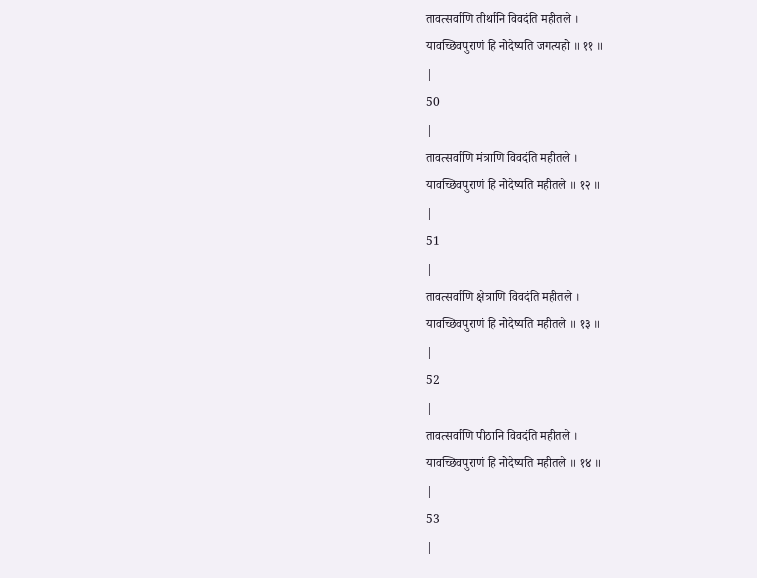तावत्सर्वाणि तीर्थानि विवदंति महीतले ।
यावच्छिवपुराणं हि नोदेष्यति जगत्यहो ॥ ११ ॥
|
50
|
तावत्सर्वाणि मंत्राणि विवदंति महीतले ।
यावच्छिवपुराणं हि नोदेष्यति महीतले ॥ १२ ॥
|
51
|
तावत्सर्वाणि क्षेत्राणि विवदंति महीतले ।
यावच्छिवपुराणं हि नोदेष्यति महीतले ॥ १३ ॥
|
52
|
तावत्सर्वाणि पीठानि विवदंति महीतले ।
यावच्छिवपुराणं हि नोदेष्यति महीतले ॥ १४ ॥
|
53
|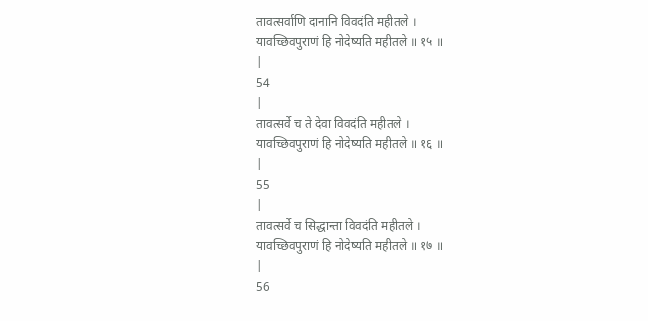तावत्सर्वाणि दानानि विवदंति महीतले ।
यावच्छिवपुराणं हि नोदेष्यति महीतले ॥ १५ ॥
|
54
|
तावत्सर्वे च ते देवा विवदंति महीतले ।
यावच्छिवपुराणं हि नोदेष्यति महीतले ॥ १६ ॥
|
55
|
तावत्सर्वे च सिद्धान्ता विवदंति महीतले ।
यावच्छिवपुराणं हि नोदेष्यति महीतले ॥ १७ ॥
|
56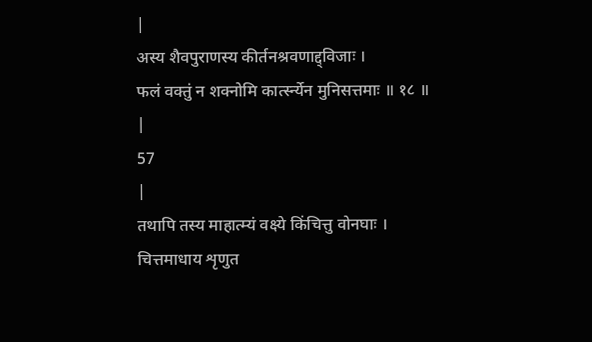|
अस्य शैवपुराणस्य कीर्तनश्रवणाद्द्विजाः ।
फलं वक्तुं न शक्नोमि कार्त्स्न्येन मुनिसत्तमाः ॥ १८ ॥
|
57
|
तथापि तस्य माहात्म्यं वक्ष्ये किंचित्तु वोनघाः ।
चित्तमाधाय शृणुत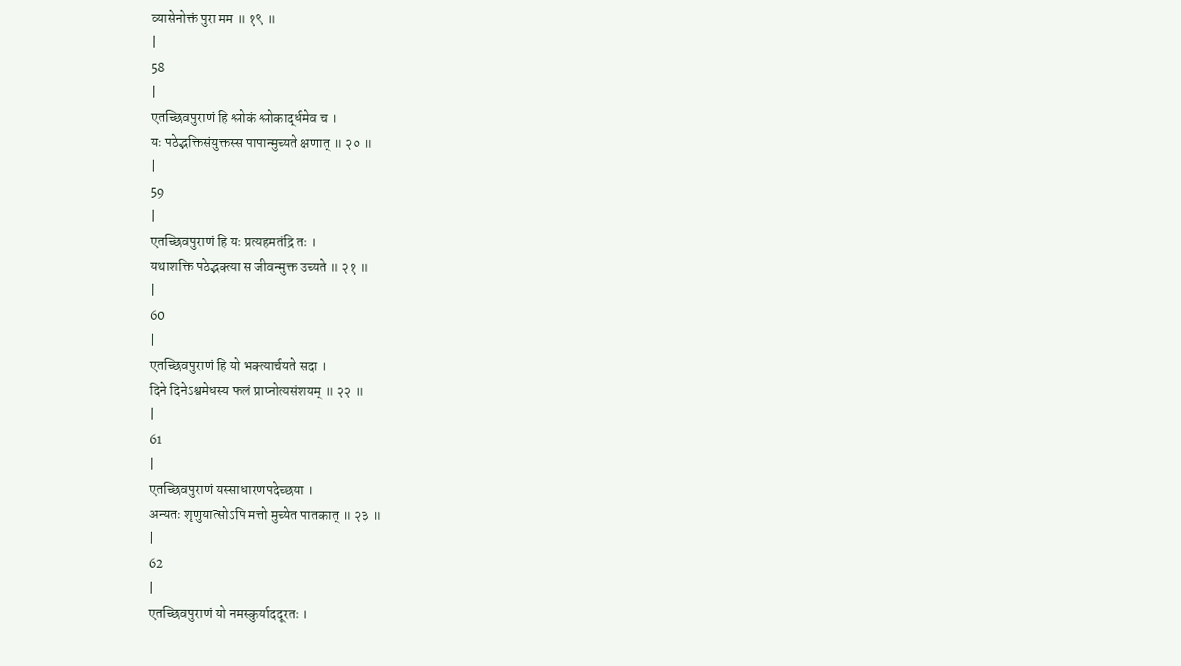व्यासेनोक्तं पुरा मम ॥ १९ ॥
|
58
|
एतच्छिवपुराणं हि श्लोकं श्लोकार्द्धमेव च ।
यः पठेद्भक्तिसंयुक्तस्स पापान्मुच्यते क्षणात् ॥ २० ॥
|
59
|
एतच्छिवपुराणं हि यः प्रत्यहमतंद्रि तः ।
यथाशक्ति पठेद्भक्त्या स जीवन्मुक्त उच्यते ॥ २१ ॥
|
60
|
एतच्छिवपुराणं हि यो भक्त्यार्चयते सदा ।
दिने दिनेऽश्वमेधस्य फलं प्राप्नोत्यसंशयम् ॥ २२ ॥
|
61
|
एतच्छिवपुराणं यस्साधारणपदेच्छया ।
अन्यतः शृणुयात्सोऽपि मत्तो मुच्येत पातकात् ॥ २३ ॥
|
62
|
एतच्छिवपुराणं यो नमस्कुर्याददूरतः ।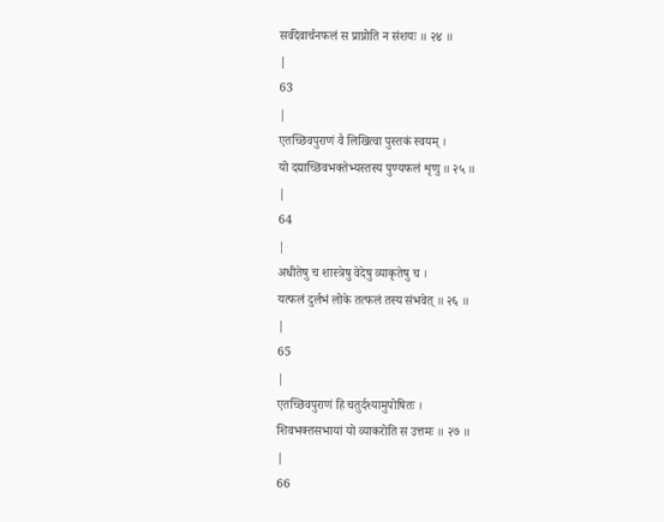सर्वदेवार्चनफलं स प्राप्नोति न संशयः ॥ २४ ॥
|
63
|
एतच्छिवपुराणं वै लिखित्वा पुस्तकं स्वयम् ।
यो दद्याच्छिवभक्तेभ्यस्तस्य पुण्यफलं शृणु ॥ २५ ॥
|
64
|
अधीतेषु च शास्त्रेषु वेदेषु व्याकृतेषु च ।
यत्फलं दुर्लभं लोके तत्फलं तस्य संभवेत् ॥ २६ ॥
|
65
|
एतच्छिवपुराणं हि चतुर्दश्यामुपोषितः ।
शिवभक्तसभायां यो व्याकरोति स उत्तमः ॥ २७ ॥
|
66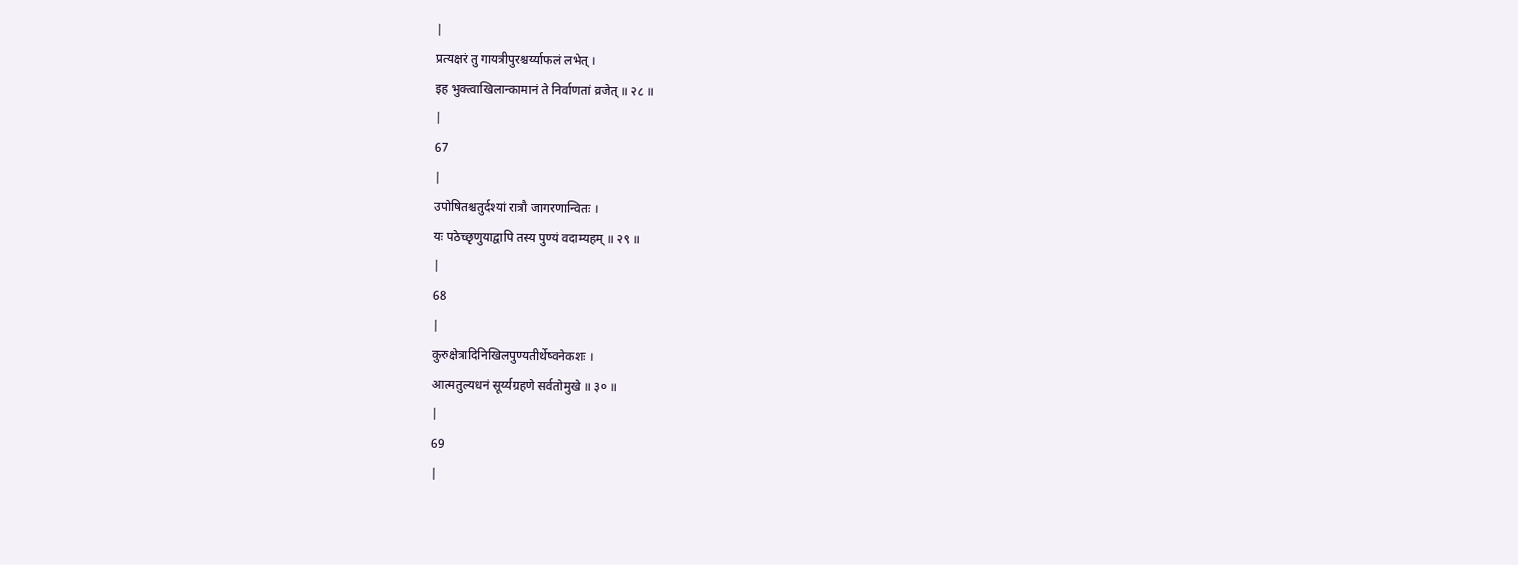|
प्रत्यक्षरं तु गायत्रीपुरश्चर्य्याफलं लभेत् ।
इह भुक्त्वाखिलान्कामानं ते निर्वाणतां व्रजेत् ॥ २८ ॥
|
67
|
उपोषितश्चतुर्दश्यां रात्रौ जागरणान्वितः ।
यः पठेच्छृणुयाद्वापि तस्य पुण्यं वदाम्यहम् ॥ २९ ॥
|
68
|
कुरुक्षेत्रादिनिखिलपुण्यतीर्थेष्वनेकशः ।
आत्मतुल्यधनं सूर्य्यग्रहणे सर्वतोमुखे ॥ ३० ॥
|
69
|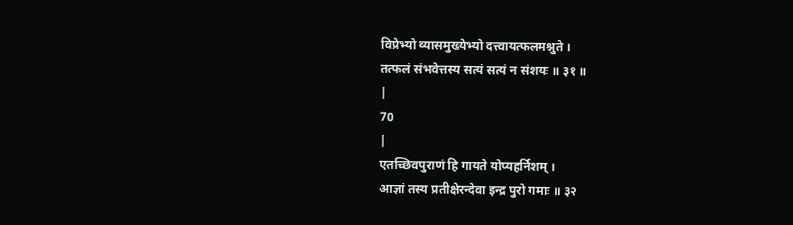विप्रेभ्यो व्यासमुख्येभ्यो दत्त्वायत्फलमश्नुते ।
तत्फलं संभवेत्तस्य सत्यं सत्यं न संशयः ॥ ३१ ॥
|
70
|
एतच्छिवपुराणं हि गायते योप्यहर्निशम् ।
आज्ञां तस्य प्रतीक्षेरन्देवा इन्द्र पुरो गमाः ॥ ३२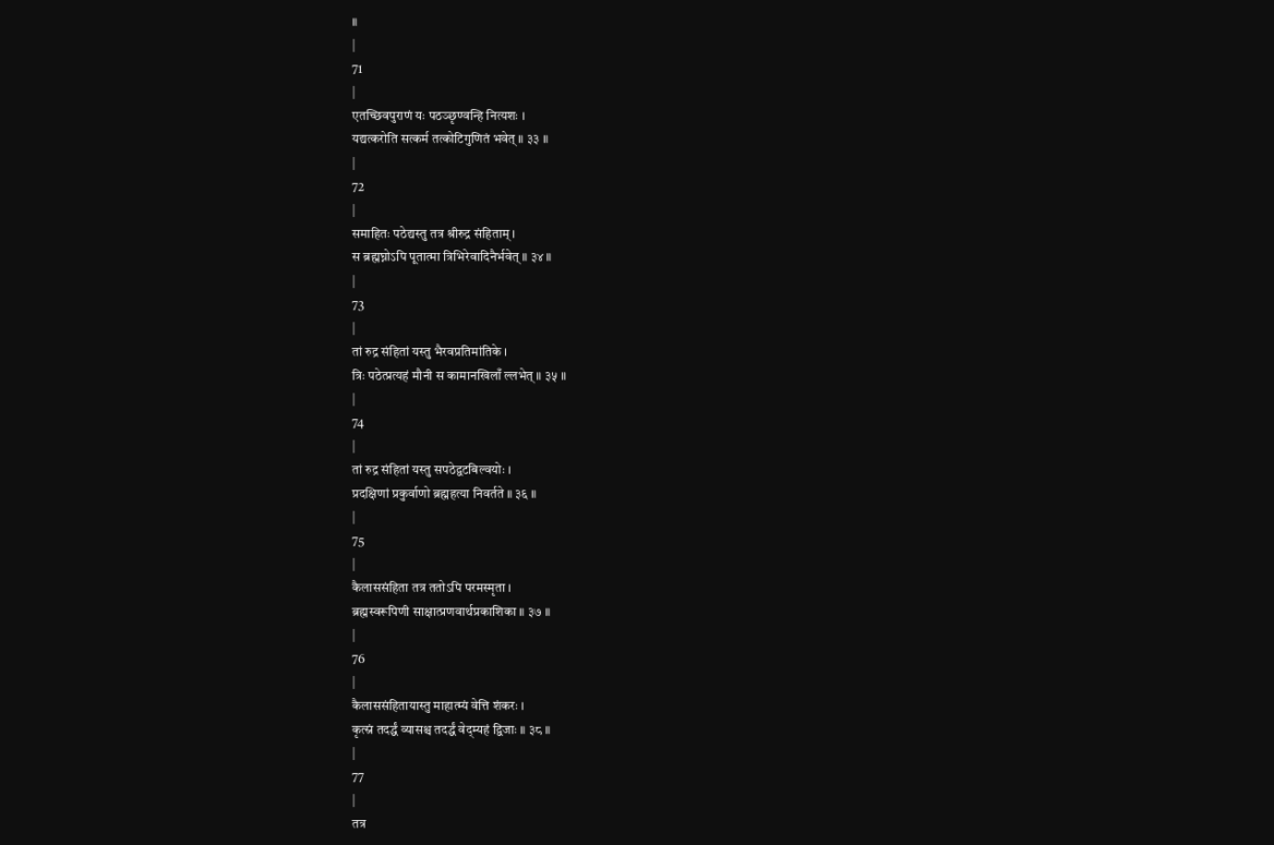॥
|
71
|
एतच्छिवपुराणं यः पठञ्छृण्वन्हि नित्यशः ।
यद्यत्करोति सत्कर्म तत्कोटिगुणितं भवेत् ॥ ३३ ॥
|
72
|
समाहितः पठेद्यस्तु तत्र श्रीरुद्र संहिताम् ।
स ब्रह्मघ्नोऽपि पूतात्मा त्रिभिरेवादिनैर्भवेत् ॥ ३४ ॥
|
73
|
तां रुद्र संहितां यस्तु भैरवप्रतिमांतिके ।
त्रिः पठेत्प्रत्यहं मौनी स कामानखिलाँ ल्लभेत् ॥ ३५ ॥
|
74
|
तां रुद्र संहितां यस्तु सपठेद्वटबिल्वयोः ।
प्रदक्षिणां प्रकुर्वाणो ब्रह्महत्या निवर्तते ॥ ३६ ॥
|
75
|
कैलाससंहिता तत्र ततोऽपि परमस्मृता ।
ब्रह्मस्वरूपिणी साक्षात्प्रणवार्थप्रकाशिका ॥ ३७ ॥
|
76
|
कैलाससंहितायास्तु माहात्म्यं वेत्ति शंकरः ।
कृत्स्नं तदर्द्धं व्यासश्च तदर्द्धं वेद्म्यहं द्विजाः ॥ ३८ ॥
|
77
|
तत्र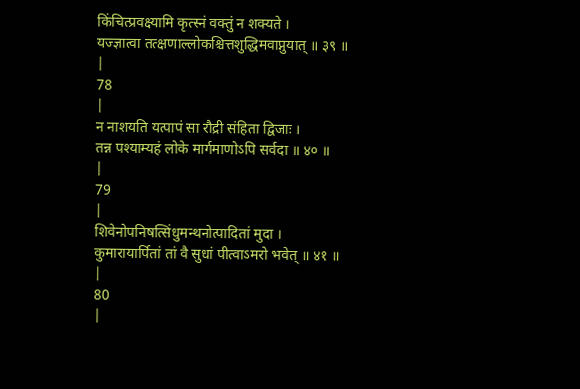किंचित्प्रवक्ष्यामि कृत्स्नं वक्तुं न शक्यते ।
यज्ज्ञात्वा तत्क्षणाल्लोकश्चित्तशुद्धिमवाप्नुयात् ॥ ३९ ॥
|
78
|
न नाशयति यत्पापं सा रौद्री संहिता द्विजाः ।
तन्न पश्याम्यहं लोके मार्गमाणोऽपि सर्वदा ॥ ४० ॥
|
79
|
शिवेनोपनिषत्सिंधुमन्थनोत्पादितां मुदा ।
कुमारायार्पितां तां वै सुधां पीत्वाऽमरो भवेत् ॥ ४१ ॥
|
80
|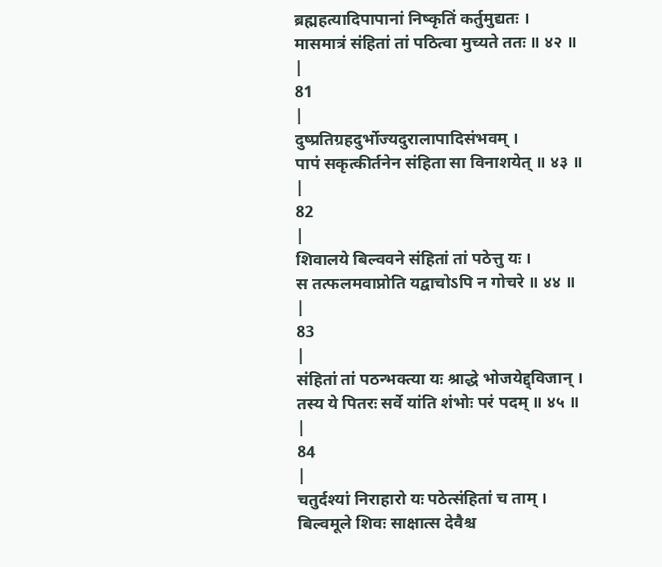ब्रह्महत्यादिपापानां निष्कृतिं कर्तुमुद्यतः ।
मासमात्रं संहितां तां पठित्वा मुच्यते ततः ॥ ४२ ॥
|
81
|
दुष्प्रतिग्रहदुर्भोज्यदुरालापादिसंभवम् ।
पापं सकृत्कीर्तनेन संहिता सा विनाशयेत् ॥ ४३ ॥
|
82
|
शिवालये बिल्ववने संहितां तां पठेत्तु यः ।
स तत्फलमवाप्नोति यद्वाचोऽपि न गोचरे ॥ ४४ ॥
|
83
|
संहितां तां पठन्भक्त्या यः श्राद्धे भोजयेद्द्विजान् ।
तस्य ये पितरः सर्वे यांति शंभोः परं पदम् ॥ ४५ ॥
|
84
|
चतुर्दश्यां निराहारो यः पठेत्संहितां च ताम् ।
बिल्वमूले शिवः साक्षात्स देवैश्च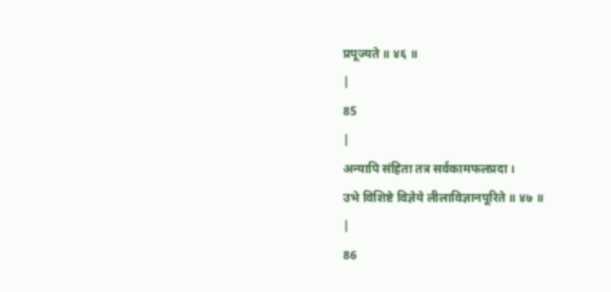प्रपूज्यते ॥ ४६ ॥
|
85
|
अन्यापि संहिता तत्र सर्वकामफलप्रदा ।
उभे विशिष्टे विज्ञेये लीलाविज्ञानपूरिते ॥ ४७ ॥
|
86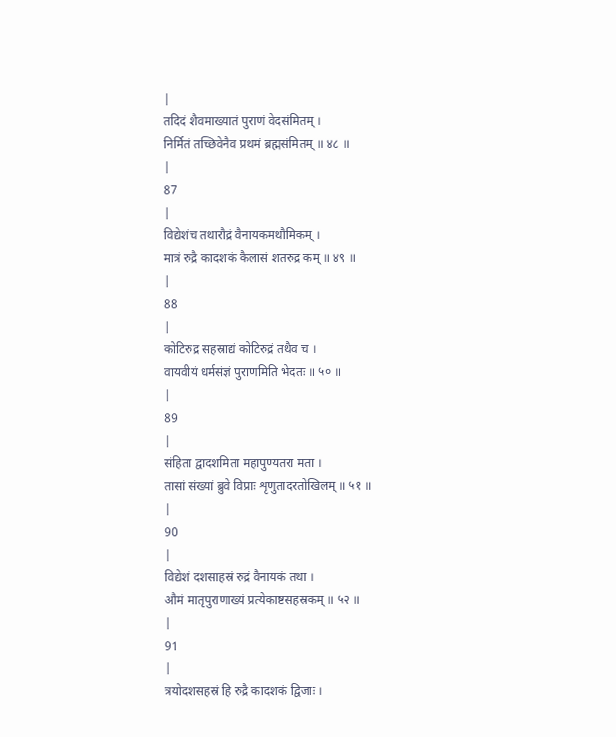|
तदिदं शैवमाख्यातं पुराणं वेदसंमितम् ।
निर्मितं तच्छिवेनैव प्रथमं ब्रह्मसंमितम् ॥ ४८ ॥
|
87
|
विद्येशंच तथारौद्रं वैनायकमथौमिकम् ।
मात्रं रुद्रै कादशकं कैलासं शतरुद्र कम् ॥ ४९ ॥
|
88
|
कोटिरुद्र सहस्राद्यं कोटिरुद्रं तथैव च ।
वायवीयं धर्मसंज्ञं पुराणमिति भेदतः ॥ ५० ॥
|
89
|
संहिता द्वादशमिता महापुण्यतरा मता ।
तासां संख्यां ब्रुवे विप्राः शृणुतादरतोखिलम् ॥ ५१ ॥
|
90
|
विद्येशं दशसाहस्रं रुद्रं वैनायकं तथा ।
औमं मातृपुराणाख्यं प्रत्येकाष्टसहस्रकम् ॥ ५२ ॥
|
91
|
त्रयोदशसहस्रं हि रुद्रै कादशकं द्विजाः ।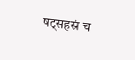षट्सहस्रं च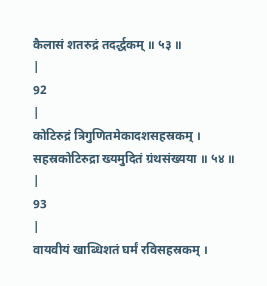कैलासं शतरुद्रं तदर्द्धकम् ॥ ५३ ॥
|
92
|
कोटिरुद्रं त्रिगुणितमेकादशसहस्रकम् ।
सहस्रकोटिरुद्रा ख्यमुदितं ग्रंथसंख्यया ॥ ५४ ॥
|
93
|
वायवीयं खाब्धिशतं घर्मं रविसहस्रकम् ।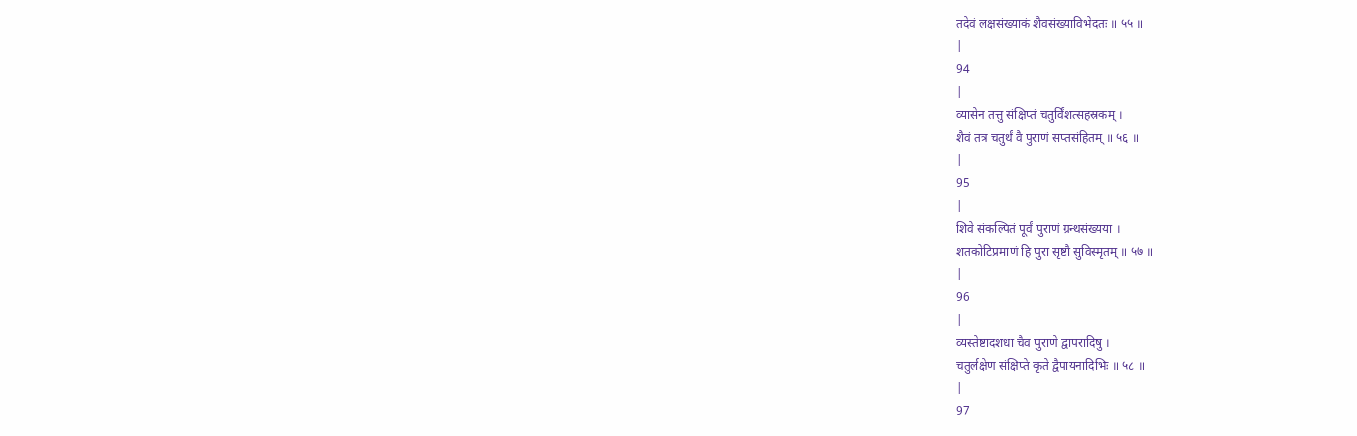तदेवं लक्षसंख्याकं शैवसंख्याविभेदतः ॥ ५५ ॥
|
94
|
व्यासेन तत्तु संक्षिप्तं चतुर्विंशत्सहस्रकम् ।
शैवं तत्र चतुर्थं वै पुराणं सप्तसंहितम् ॥ ५६ ॥
|
95
|
शिवे संकल्पितं पूर्वं पुराणं ग्रन्थसंख्यया ।
शतकोटिप्रमाणं हि पुरा सृष्टौ सुविस्मृतम् ॥ ५७ ॥
|
96
|
व्यस्तेष्टादशधा चैव पुराणे द्वापरादिषु ।
चतुर्लक्षेण संक्षिप्ते कृते द्वैपायनादिभिः ॥ ५८ ॥
|
97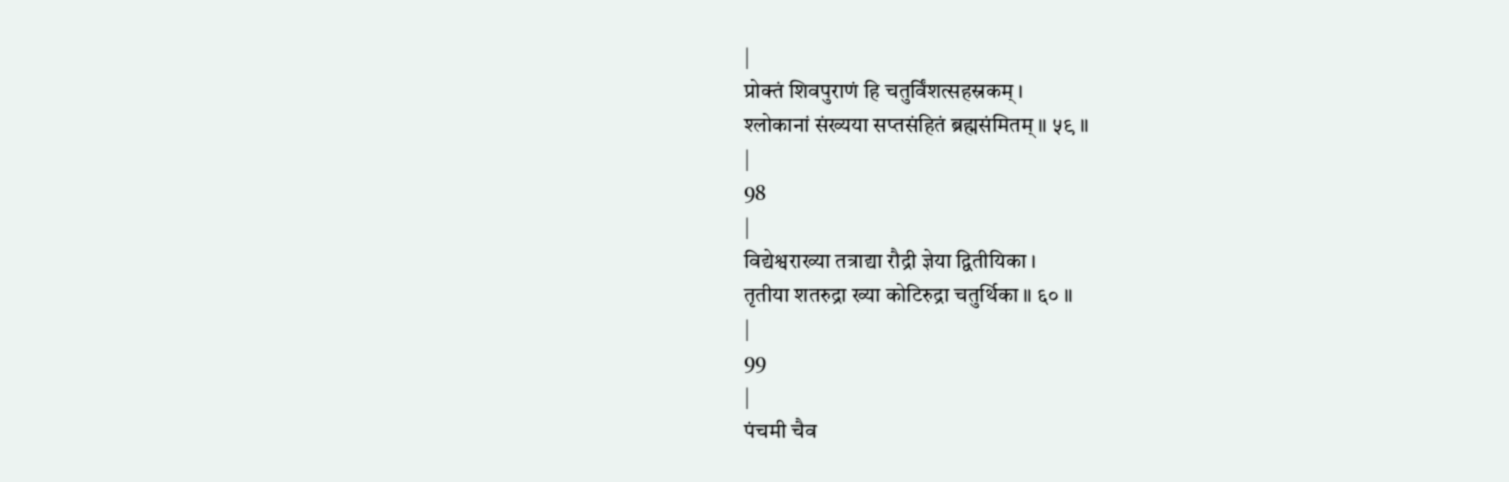|
प्रोक्तं शिवपुराणं हि चतुर्विंशत्सहस्रकम् ।
श्लोकानां संख्यया सप्तसंहितं ब्रह्मसंमितम् ॥ ५९ ॥
|
98
|
विद्येश्वराख्या तत्राद्या रौद्री ज्ञेया द्वितीयिका ।
तृतीया शतरुद्रा ख्या कोटिरुद्रा चतुर्थिका ॥ ६० ॥
|
99
|
पंचमी चैव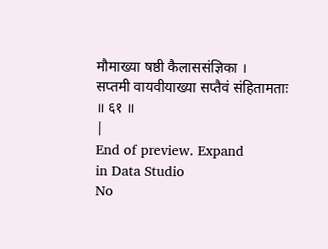मौमाख्या षष्ठी कैलाससंज्ञिका ।
सप्तमी वायवीयाख्या सप्तैवं संहितामताः ॥ ६१ ॥
|
End of preview. Expand
in Data Studio
No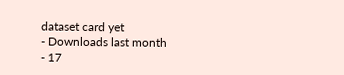dataset card yet
- Downloads last month
- 17